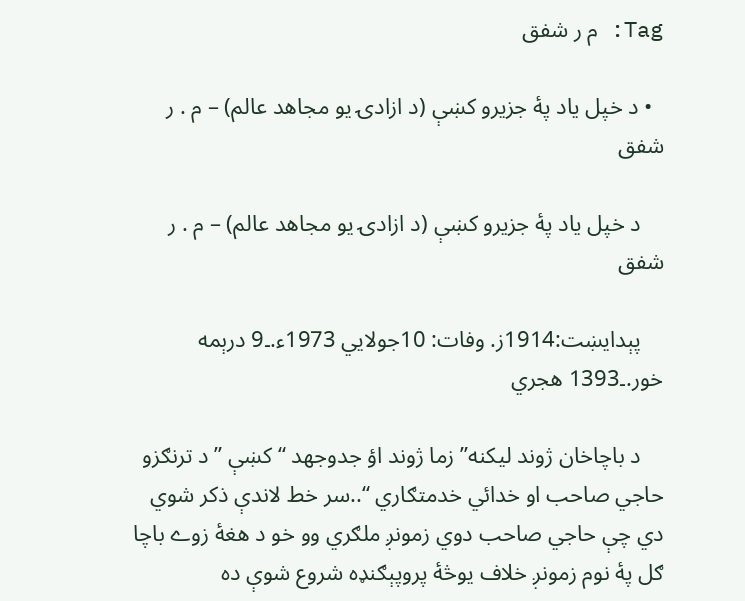Tag: م ر شفق

  • د خپل ياد پۀ جزيرو کښې (د ازادۍ يو مجاهد عالم) – م . ر شفق

    د خپل ياد پۀ جزيرو کښې (د ازادۍ يو مجاهد عالم) – م . ر شفق

    پېدایښت:1914ز. وفات: 10جولایي 1973ء.۔9 درېمه خور.۔1393 هجري

    د باچاخان ژوند لیکنه” زما ژوند اؤ جدوجهد “ کښې ” د ترنګزو حاجي صاحب او خدائي خدمتګاري “..سر خط لاندې ذکر شوي دي چې حاجي صاحب دوي زمونږ ملګري وو خو د هغۀ زوے باچا ګل پۀ نوم زمونږ خلاف یوڅۀ پروپېګنډه شروع شوې ده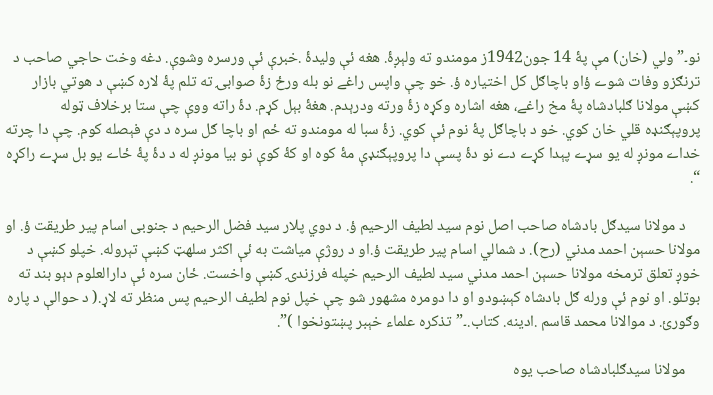نو۔” ولي (خان) مې پۀ 14 جون1942ز مومندو ته ولېږۀ. هغه ئې ولیدۀ .خبرې ئې ورسره وشوې. دغه وخت حاجي صاحب د ترنګزو وفات شوے ؤاو باچاګل کل اختیاره ؤ. خو چې واپس راغے نو بله ورځ زۀ صوابۍ ته تلم پۀ لاره کښې د هوتي بازار کښې مولانا ګلبادشاه پۀ مخ راغے، هغه اشاره وکړه زۀ ورته ودرېدم. هغۀ بېل کړم. دۀ راته ووې چې ستا برخلاف ټوله پروپېګنډه قلي خان کوي. خو د باچاګل پۀ نوم ئې کوي. زۀ سبا له مومندو ته ځم او باچا ګل سره د دې فېصله کوم. چې دا چرته خداے مونږ له یو سړے پېدا کړے دے نو دۀ پسې دا پروپېګنډې مۀ کوه او کۀ کوې نو بیا مونږ له د دۀ پۀ ځاے یو بل سړے راکړه “.

    د مولانا سیدګل بادشاه صاحب اصل نوم سید لطیف الرحیم ؤ. د دوي پلار سید فضل الرحیم د جنوبی اسام پیر طریقت ؤ. او مولانا حسېن احمد مدني (رح). د شمالي اسام پیر طریقت ؤ.او د روژې میاشت به ئې اکثر سلهټ کښې تېروله. خپلو کښې د خوږ تعلق ترمخه مولانا حسېن احمد مدني سید لطیف الرحیم خپله فرزندۍ کښې واخست. ځان سره ئې دارالعلوم دېو بند ته بوتلو. او نوم ئې ورله ګل بادشاه کېښودو او دا دومره مشهور شو چې خپل نوم لطیف الرحیم پس منظر ته لاړ.( د حوالې د پاره وګورئ. د موالانا محمد قاسم .ادینه. کتاب.۔”تذکره علماء خېبر پښتونخوا )”.

    مولانا سیدګلبادشاه صاحب یوه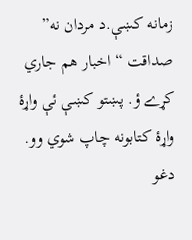زمانه کښې.د مردان نه” صداقت “ اخبار هم جاري کړے ؤ. پښتو کښې ئې واړۀ واړۀ کتابونه چاپ شوي وو. دغو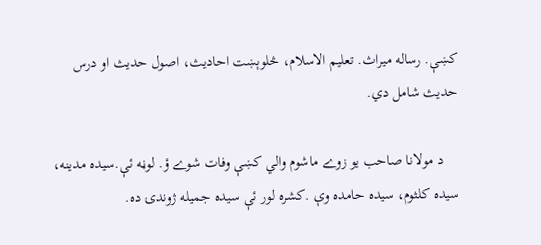کښې. رساله میراث. تعلیم الاسلام، څلوېښت احادیث، اصول حدیث او درس حدیث شامل دي.

    د مولانا صاحب یو زوے ماشوم والي کښې وفات شوے ؤ. لوڼه ئې.سیده مدینه، سیده کلثوم، سیده حامده وې .کشره لور ئې سیده جمیله ژوندۍ ده.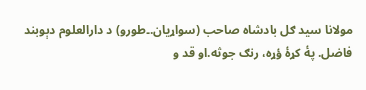مولانا سید ګل بادشاه صاحب (سواړیان.۔طورو) د دارالعلوم دېوبند فاضل. پۀ کړۀ ؤړه، رنګ جوثه.او قد و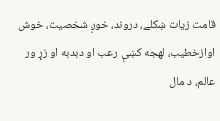قامت زیات ښکلے، دروند، خوږ شخصیت، خوش اوازخطیب، لهجه کښې رعب او دبدبه او زړ ور عالم، د مال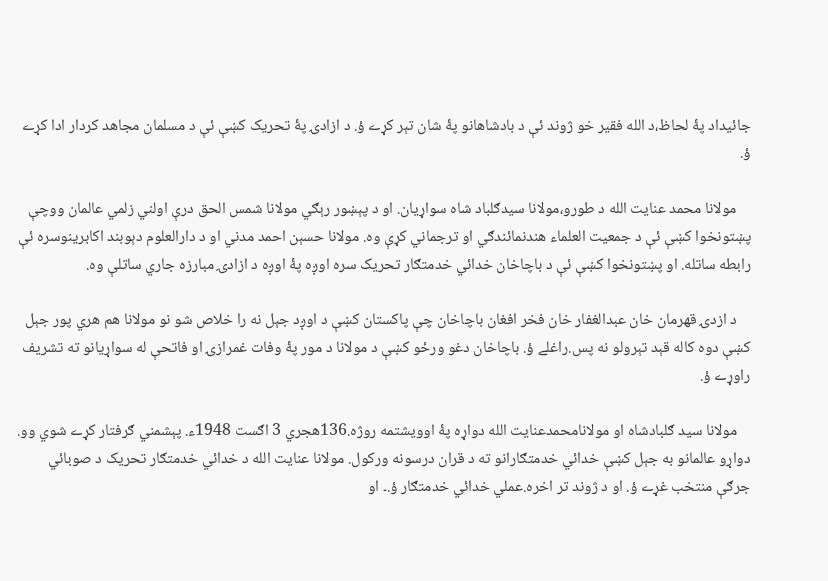جائیداد پۀ لحاظ،د الله فقیر خو ژوند ئې د بادشاهانو پۀ شان تېر کړے ؤ. د ازادۍ پۀ تحریک کښې ئې د مسلمان مجاهد کردار ادا کړے ؤ.

    مولانا محمد عنایت الله د طورو،مولانا سیدګلباد شاه سواړیان. او د پېښور رېګي مولانا شمس الحق درې اولني زلمي عالمان ووچې پښتونخوا کښې ئې د جمعیت العلماء هندنمائندګي او ترجماني کړې وه. مولانا حسېن احمد مدني او د دارالعلوم دېوبند اکابرینوسره ئې رابطه ساتله. او پښتونخوا کښې ئې د باچاخان خدائي خدمتګار تحریک سره اوږه پۀ اوږه د ازادۍ مبارزه جاري ساتلې وه.

    د ازدۍ قهرمان خان عبدالغفار خان فخر افغان باچاخان چې پاکستان کښې د اوږد جېل نه را خلاص شو نو مولانا هم هري پور جېل کښې دوه کاله قېد تېرولو نه پس.راغلے ؤ. باچاخان دغو ورځو کښې د مولانا د مور پۀ وفات غمرازۍ او فاتحې له سواړیانو ته تشریف راوړے ؤ.

    مولانا سید ګلبادشاه او مولانامحمدعنایت الله دواړه پۀ اوویشتمه روژه.136هجري 3 اګست 1948ء. پېشمني ګرفتار کړے شوي وو. دواړو عالمانو به جېل کښې خدائي خدمتګارانو ته د قران درسونه ورکول. مولانا عنایت الله د خدائي خدمتګار تحریک د صوبائي جرګې منتخب غړے ؤ. او د ژوند تر اخره.عملي خدائي خدمتګار ؤ.۔ او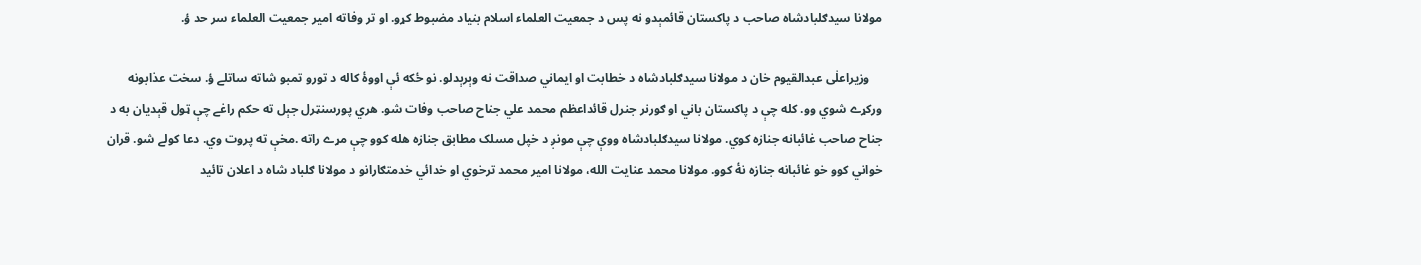مولانا سیدګلبادشاه صاحب د پاکستان قائمېدو نه پس د جمعیت العلماء اسلام بنیاد مضبوط کړو. او تر وفاته امیر جمعیت العلماء سر حد ؤ.

    وزیراعلٰی عبدالقیوم خان د مولانا سیدګلبادشاه د خطابت او ایماني صداقت نه وېرېدلو. نو ځکه ئې اووۀ کاله د تورو تمبو شاته ساتلے ؤ. سخت عذابونه ورکړے شوي وو. کله چې د پاکستان باني او ګورنر جنرل قائداعظم محمد علي جناح صاحب وفات شو. هري پورسنټرل جېل ته حکم راغے چې ټول قېدیان به د جناح صاحب غائبانه جنازه کوي. مولانا سیدګلبادشاه ووې چې مونږ د خپل مسلک مطابق جنازه هله کوو چې مړے راته .مخې ته پروت وي. دعا کولے شو. قران خواني کوو خو غائبانه جنازه نۀ کوو. مولانا محمد عنایت الله، مولانا امیر محمد ترخوي او خدائي خدمتګارانو د مولانا ګلباد شاه د اعلان تائید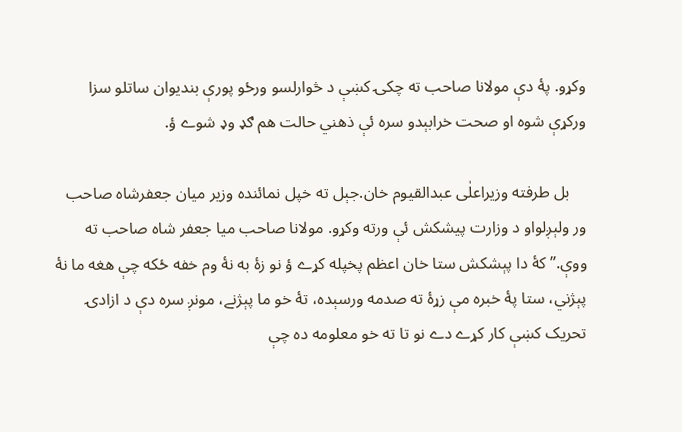وکړو. پۀ دې مولانا صاحب ته چکۍ کښې د څوارلسو ورځو پورې بندیوان ساتلو سزا ورکړې شوه او صحت خرابېدو سره ئې ذهني حالت هم ګډ وډ شوے ؤ.

    بل طرفته وزیراعلٰی عبدالقیوم خان.جېل ته خپل نمائنده وزیر میان جعفرشاه صاحب ور ولېږلواو د وزارت پیشکش ئې ورته وکړو. مولانا صاحب میا جعفر شاه صاحب ته ووې.” کۀ دا پېشکش ستا خان اعظم پخپله کړے ؤ نو زۀ به نۀ وم خفه ځکه چې هغه ما نۀ پېژني، ستا پۀ خبره مې زړۀ ته صدمه ورسېده، تۀ خو ما پېژنے، مونږ سره دې د ازادۍ تحریک کښې کار کړے دے نو تا ته خو معلومه ده چې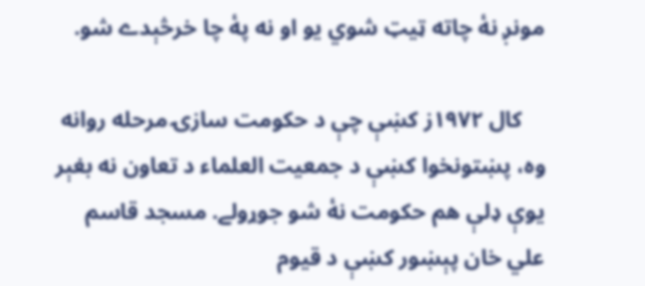مونږ نۀ چاته ټیټ شوي یو او نه پۀ چا خرڅېدے شو.

    کال ١٩٧٢ز کښې چې د حکومت سازۍ مرحله روانه وه، پښتونخوا کښې د جمعیت العلماء د تعاون نه بغېر یوې ډلې هم حکومت نۀ شو جوړولے. مسجد قاسم علي خان پېښور کښې د قیوم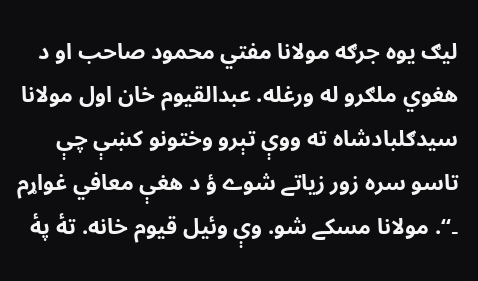لیګ یوه جرګه مولانا مفتي محمود صاحب او د هغوي ملګرو له ورغله. عبدالقیوم خان اول مولانا سیدګلبادشاه ته ووې تېرو وختونو کښې چې تاسو سره زور زیاتے شوے ؤ د هغې معافي غواړم ۔“. مولانا مسکے شو. وې وئيل قیوم خانه. تۀ پۀ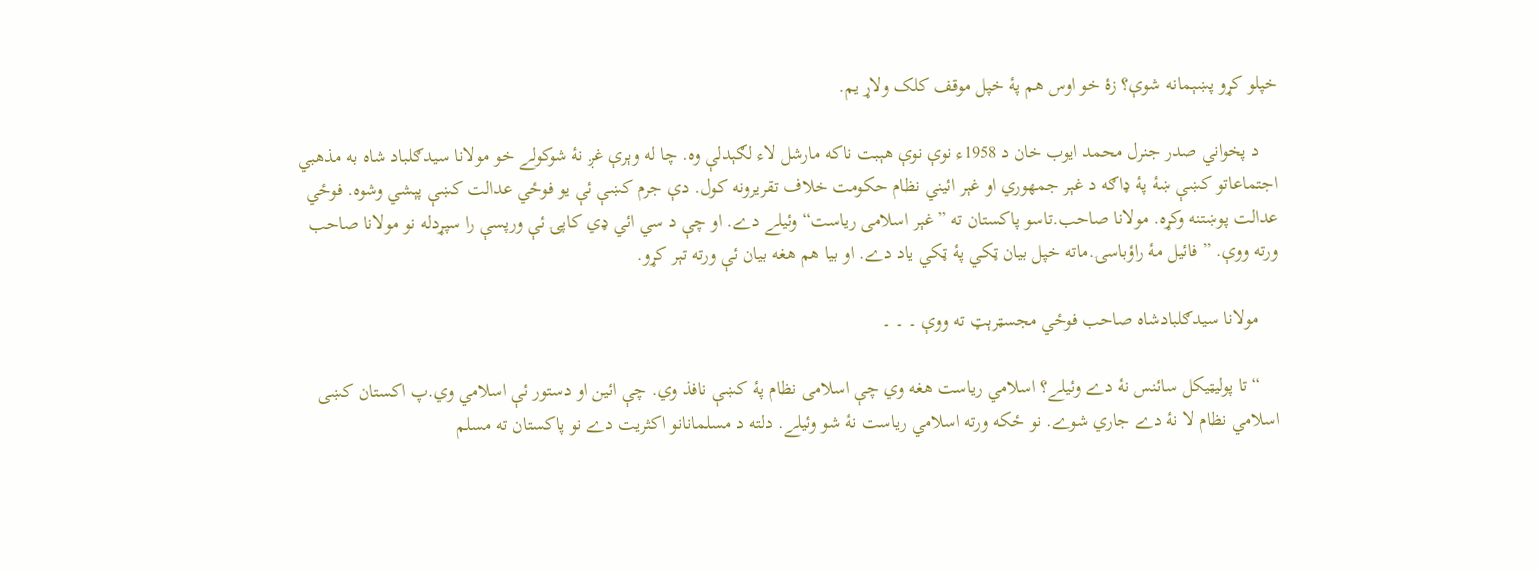خپلو کړو پښېمانه شوې؟ زۀ خو اوس هم پۀ خپل موقف کلک ولاړ یم.

    د پخواني صدر جنرل محمد ایوب خان د 1958ء نوې نوې هېبت ناکه مارشل لاء لګېدلې وه. چا له وېرې غږ نۀ شوکولے خو مولانا سیدګلباد شاه به مذهبي اجتماعاتو کښې ښۀ پۀ ډاګه د غېر جمهوري او غېر ائيني نظام حکومت خلاف تقریرونه کول. دې جرم کښې ئې یو فوځي عدالت کښې پېشي وشوه. فوځي عدالت پوښتنه وکړه. مولانا صاحب.تاسو پاکستان ته ”غېر اسلامی ریاست“ وئيلے دے. او چې د سي ائي ډي کاپۍ ئې ورپسې را سپړدله نو مولانا صاحب ورته ووې. ” فائیل مۀ راؤباسۍ.ماته خپل بیان ټکي پۀ ټکي یاد دے. او بیا هم هغه بیان ئې ورته تېر کړو.

    مولانا سیدګلبادشاه صاحب فوځي مجسټرېټ ته ووې ۔ ۔ ۔

    “تا پولیټیکل سائنس نۀ دے وئیلے؟ اسلامي ریاست هغه وي چې اسلامی نظام پۀ کښې نافذ وي. چې ائين او دستور ئې اسلامي وي.پ اکستان کښی اسلامي نظام لا نۀ دے جاري شوے. نو ځکه ورته اسلامي ریاست نۀ شو وئیلے. دلته د مسلمانانو اکثریت دے نو پاکستان ته مسلم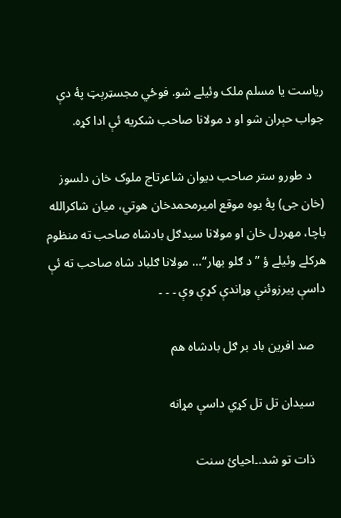ریاست یا مسلم ملک وئیلے شو. فوځي مجسټرېټ پۀ دې جواب حېران شو او د مولانا صاحب شکریه ئې ادا کړه.

    د طورو ستر صاحب دیوان شاعرتاج ملوک خان دلسوز (خان جی) پۀ یوه موقع امیرمحمدخان هوتي، میان شاکرالله باچا، مهردل خان او مولانا سیدګل بادشاه صاحب ته منظوم هرکلے وئیلے ؤ ” د ګلو بهار“… مولانا ګلباد شاه صاحب ته ئې داسې پیرزوئنې وړاندې کړې وې ۔ ۔ ۔

    صد افرین باد بر ګل بادشاه هم

    سیدان تل تل کړي داسې مړانه

    ذات تو شد.۔احیائ سنت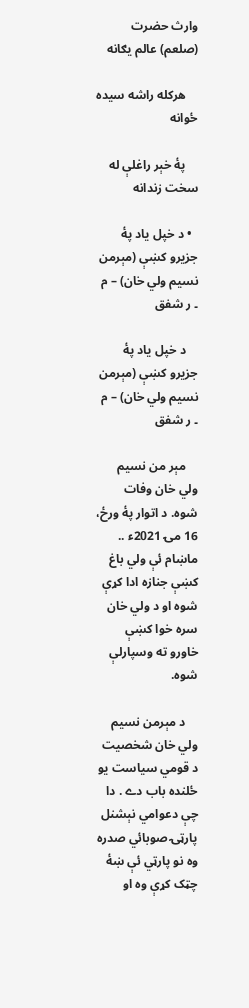وارث حضرت (صلعم) عالم یګانه

    هرکله راشه سیده ځوانه

    پۀ خېر راغلې له سخت زندانه

  • د خپل ياد پۀ جزيرو کښې (مېرمن نسيم ولي خان) – م ۔ ر شفق

    د خپل ياد پۀ جزيرو کښې (مېرمن نسيم ولي خان) – م ۔ ر شفق

    مېر من نسیم ولي خان وفات شوه. د اتوار پۀ ورځ، 16 مۍ 2021ء .. ماښام ئې ولي باغ کښې جنازه ادا کړې شوه او د ولي خان سره خوا کښې خاورو ته وسپارلې شوه.

    د مېرمن نسیم ولي خان شخصیت د قومي سیاست یو ځلنده باب دے . دا چې دعوامي نېشنل پارټۍ صوبائي صدره وه نو پارټي ئې ښۀ چټک کړې وه او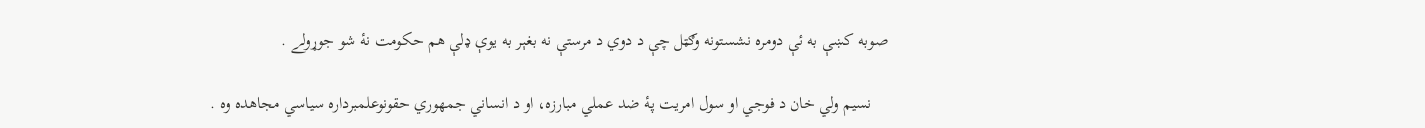صوبه کښې به ئې دومره نشستونه وګټل چې د دوي د مرستې نه بغېر به یوې ډلې هم حکومت نۀ شو جوړولے .

    نسیم ولي خان د فوجي او سول امریت پۀ ضد عملي مبارزه، او د انساني جمهوري حقونوعلمبرداره سیاسي مجاهده وه .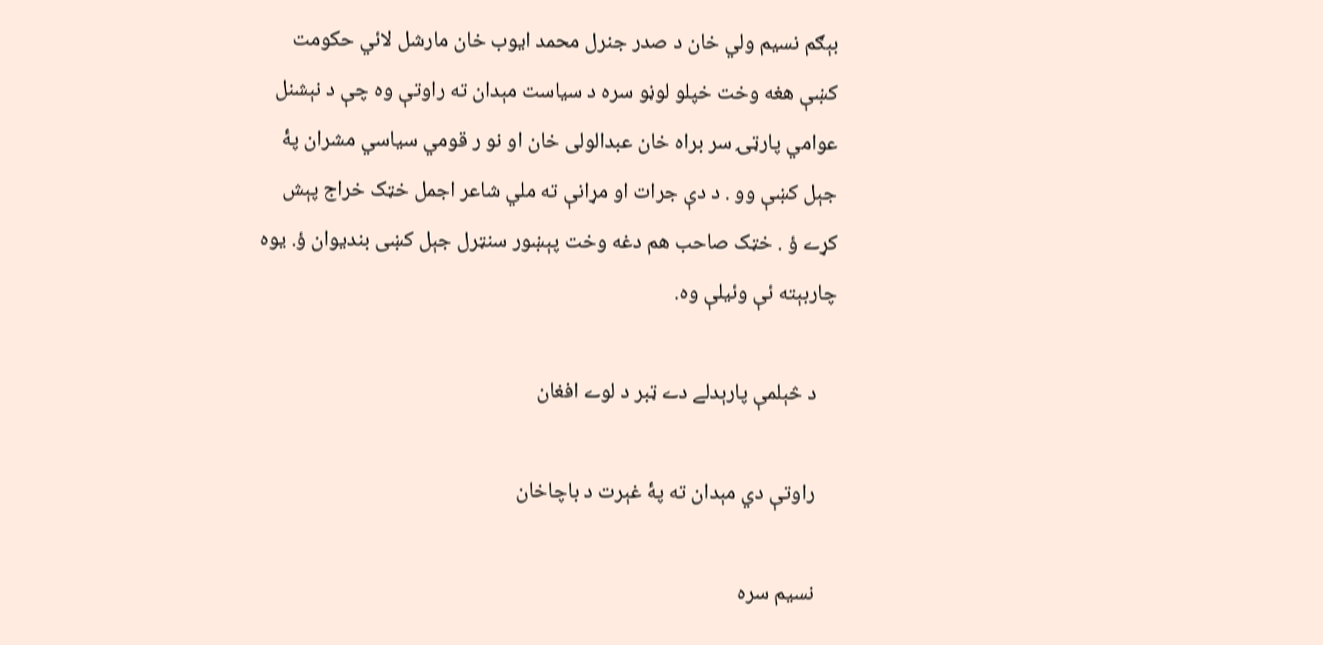بېګم نسیم ولي خان د صدر جنرل محمد ایوب خان مارشل لائي حکومت کښې هغه وخت خپلو لوڼو سره د سیاست مېدان ته راوتې وه چې د نېشنل عوامي پارټۍ سر براه خان عبدالولی خان او نو ر قومي سیاسي مشران پۀ جېل کښې وو . د دې جرات او مړانې ته ملي شاعر اجمل خټک خراج پېش کړے ؤ . خټک صاحب هم دغه وخت پېښور سنټرل جېل کښی بندیوان ؤ. یوه چاربېته ئې وئیلې وه.

    د څېلمې پارېدلے دے ټبر د لوے افغان

    راوتې دي مېدان ته پۀ غېرت د باچاخان

    نسیم سره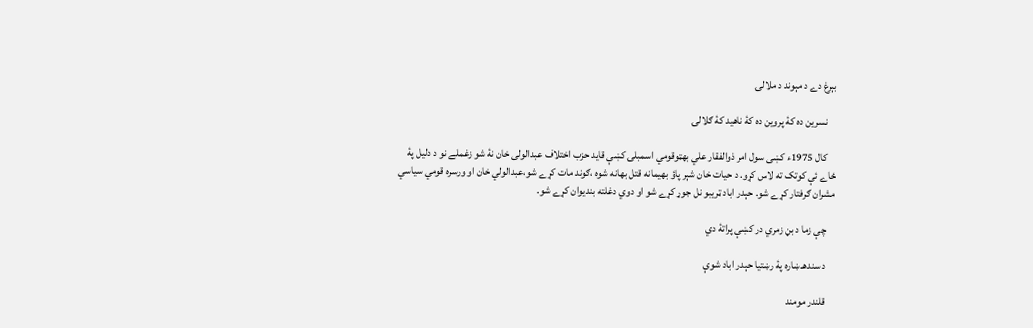بېرغ دے د مېوند د ملالۍ

    نسرین ده کۀ پروین ده کۀ ناهید کۀ ګلالۍ

    کال 1975ء کښی سول امر ذوالفقار علي بهټوقومي اسمبلۍ کښې قاید حزب اختلاف عبدالولی خان نۀ شو زغملے نو د دلیل پۀ ځاے ئې کوتک ته لاس کړو. د حیات خان شېر پاؤ بهیمانه قتل بهانه شوه ،ګوند مات کړے شو،عبدالولي خان او ورسره قومي سیاسي مشران ګرفتار کړے شو. حېدر اباد ټريبو نل جوړ کړے شو او دوي دغلته بندیوان کړے شو.

    چې زما د بڼ زمري در کښې پراتۀ دي

    د سندهـ ښاره پۀ رښتیا حېدر اباد شوې

    قلندر مومند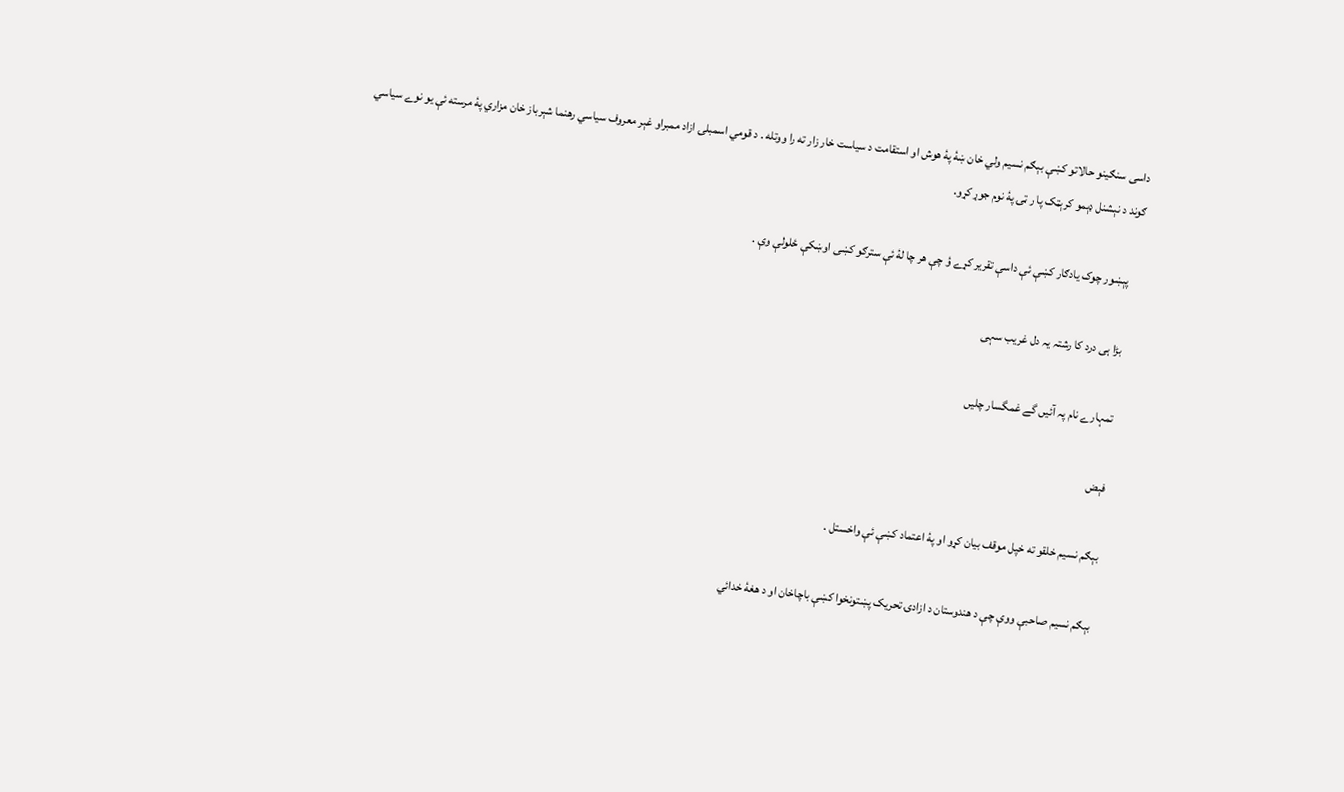داسی سنګینو حالاتو کښې بېګم نسیم ولي خان ښۀ پۀ هوش او استقامت د سیاست خار زار ته را ووتله . د قومي اسمبلۍ ازاد ممبراو غېر معروف سیاسي رهنما شېرباز خان مزاري پۀ مرسته ئې یو نوے سیاسي ګوند د نېشنل ډېمو کرېټک پا ر ټۍ پۀ نوم جوړ کړو.

    پېښور چوک یادګار کښې ئې داسې تقریر کړے ؤ چې هر چا لۀ ئې سترګو کښی اوښکې ځلولې وې .

    بڑا ہی درد کا رشتہ یہ دل غریب سہی

    تمہارے نام پہ آئیں گے غمگسار چلیں

    فېض

    بېګم نسیم خلقو ته خپل موقف بیان کړو او پۀ اعتماد کښې ئې واخستل .

    بېګم نسیم صاحبې ووې چې د هندوستان د ازادۍ تحریک پښتونخوا کښې باچاخان او د هغۀ خدائي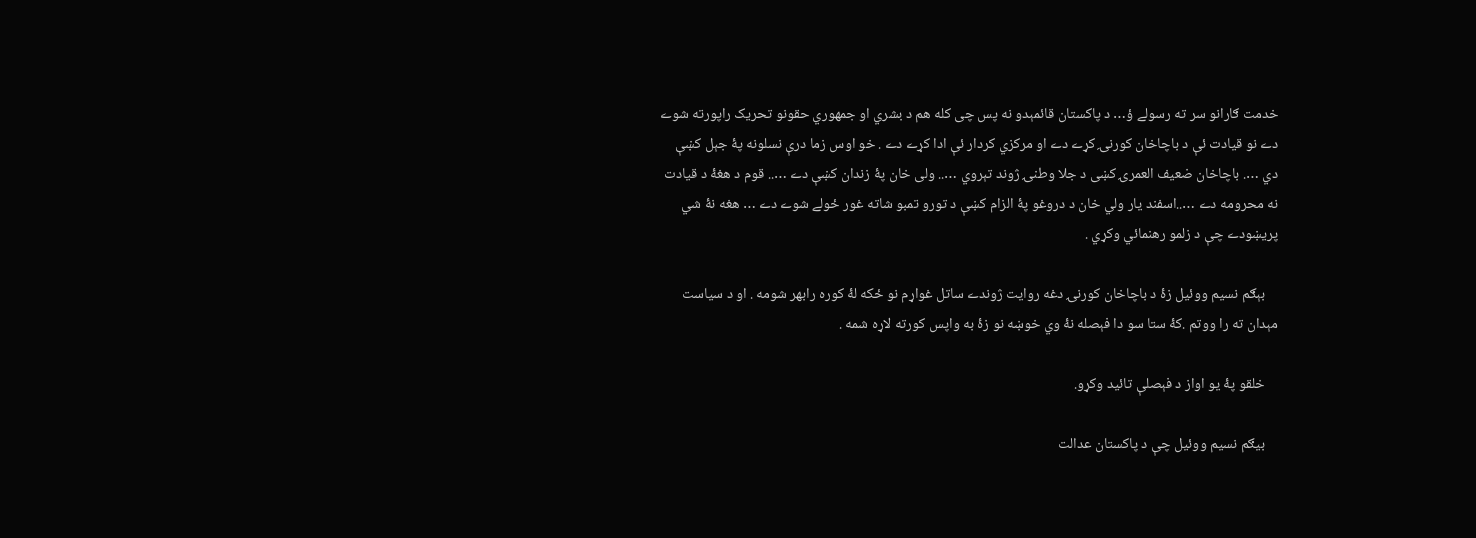خدمت ګارانو سر ته رسولے ؤ… د پاکستان قائمېدو نه پس چی کله هم د بشري او جمهوري حقونو تحریک راپورته شوے دے نو قیادت ئې د باچاخان کورنۍ کړے دے او مرکزي کردار ئې ادا کړے دے . خو اوس زما درې نسلونه پۀ جېل کښې دي …. باچاخان ضعیف العمرۍ کښی د جلا وطنۍ ژوند تېروي ….. ولی خان پۀ زندان کښې دے ….. قوم د هغۀ د قیادت نه محرومه دے …..اسفند یار ولي خان د دروغو پۀ الزام کښې د تورو تمبو شاته غور ځولے شوے دے … هغه نۀ شي پریښودے چې د زلمو رهنمائي وکړي .

    بېګم نسیم ووئيل زۀ د باچاخان کورنۍ دغه روایت ژوندے ساتل غواړم نو ځکه لۀ کوره رابهر شومه . او د سیاست مېدان ته را ووتم .کۀ ستا سو دا فېصله نۀ وي خوښه نو زۀ به واپس کورته لاړه شمه .

    خلقو پۀ یو اواز د فېصلې تائید وکړو.

    بیګم نسیم ووئيل چې د پاکستان عدالت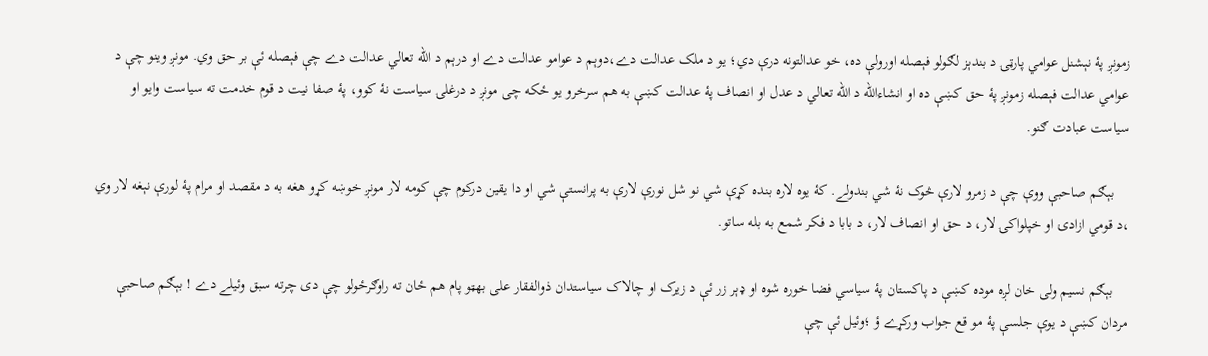زمونږ پۀ نېشنل عوامي پارټۍ د بندېز لګولو فېصله اورولې ده، خو عدالتونه درې دي؛ یو د ملک عدالت دے،دوېم د عوامو عدالت دے او درېم د الله تعالي عدالت دے چې فېصله ئې بر حق وي. مونږ وینو چې د عوامي عدالت فېصله زمونږ پۀ حق کښې ده او انشاءالله د الله تعالي د عدل او انصاف پۀ عدالت کښې به هم سرخرو یو ځکه چی مونږ د درغلۍ سیاست نۀ کوو، پۀ صفا نیت د قوم خدمت ته سیاست وایو او سیاست عبادت ګنو.

    بېګم صاحبې ووې چې د زمرو لارې څوک نۀ شي بندولے. کۀ یوه لاره بنده کړې شي نو شل نورې لارې به پرانستې شي او دا یقین درکوم چې کومه لار مونږ خوښه کړو هغه به د مقصد او مرام پۀ لورې نېغه لار وي ،د قومي ازادۍ او خپلواکۍ لار، د حق او انصاف لار، د بابا د فکر شمع به بله ساتو.

    بېګم نسیم ولی خان لږه موده کښې د پاکستان پۀ سیاسي فضا خوره شوه او ډېر زر ئې د زیرک او چالاک سیاستدان ذوالفقار علی بهټو پام هم ځان ته راوګرځولو چې دی چرته سبق وئيلے دے ! بېګم صاحبې مردان کښې د یوې جلسې پۀ مو قع جواب ورکړے ؤ ؛وئیل ئې چې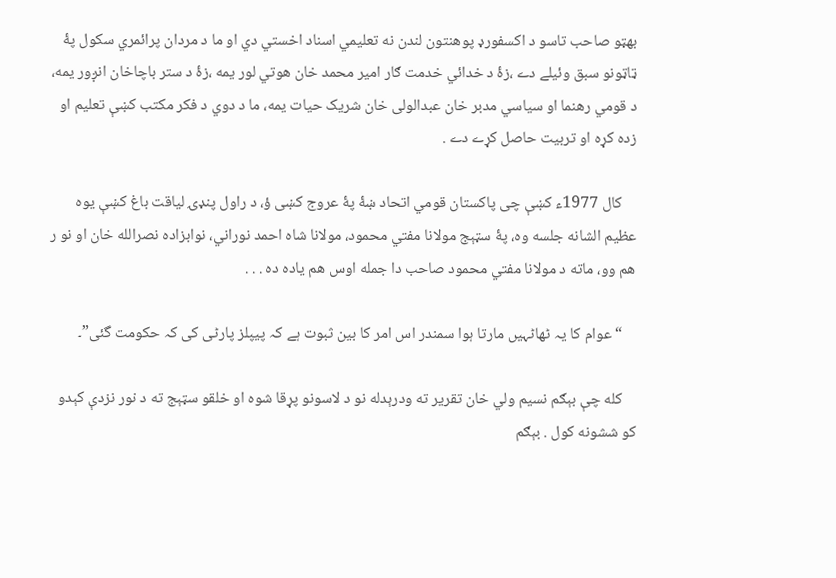بهټو صاحب تاسو د اکسفورډ پوهنتون لندن نه تعلیمي اسناد اخستي دي او ما د مردان پرائمري سکول پۀ ټاټونو سبق وئيلے دے ،زۀ د خدائي خدمت ګار امیر محمد خان هوتي لور یمه ،زۀ د ستر باچاخان انږور یمه، د قومي رهنما او سیاسي مدبر خان عبدالولی خان شریک حیات یمه، ما د دوي د فکر مکتب کښې تعلیم او زده کړه او تربیت حاصل کړے دے .

    کال 1977ء کښې چی پاکستان قومي اتحاد ښۀ پۀ عروج کښی ؤ، د راول پنډۍ لیاقت باغ کښې یوه عظیم الشانه جلسه وه، پۀ سټېج مولانا مفتي محمود، مولانا شاه احمد نوراني، نوابزاده نصرالله خان او نو ر هم وو، ماته د مولانا مفتي محمود صاحب دا جمله اوس هم یاده ده . . .

    “عوام کا یہ ٹھاٹہیں مارتا ہوا سمندر اس امر کا بین ثبوت ہے کہ پیپلز پارٹی کی کہ حکومت گئی”۔

    کله چې بېګم نسیم ولي خان تقریر ته ودرېدله نو د لاسونو پړقا شوه او خلقو سټېج ته د نور نزدې کېدو کو ششونه کول . بېګم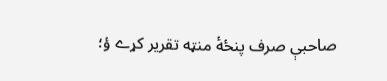صاحبې صرف پنځۀ منټه تقریر کړے ؤ؛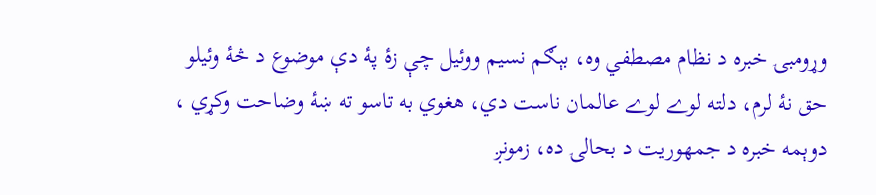وړومبۍ خبره د نظام مصطفي وه، بېګم نسیم ووئيل چې زۀ پۀ دې موضوع د څۀ وئیلو حق نۀ لرم، دلته لوے لوے عالمان ناست دي، هغوي به تاسو ته ښۀ وضاحت وکړي ، دوېمه خبره د جمهوریت د بحالۍ ده، زمونږ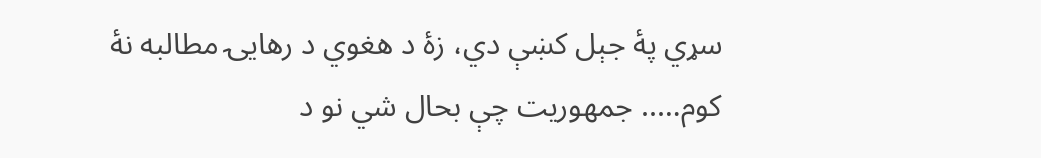سړي پۀ جېل کښې دي، زۀ د هغوي د رهایۍ مطالبه نۀ کوم….. جمهوریت چې بحال شي نو د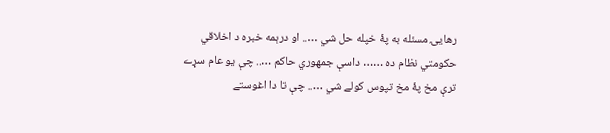رهایۍ مسئله به پۀ خپله حل شي ….. او درېمه خبره د اخلاقي حکومتي نظام ده …… داسې جمهوري حاکم ….. چې یو عام سړے ترې مخ پۀ مخ تپوس کولے شي ….. چې تا دا اغوستے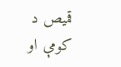قمیص د کومې او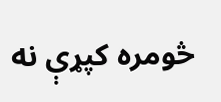څومره کپړې نه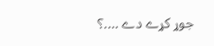جوړ کړے دے ….؟